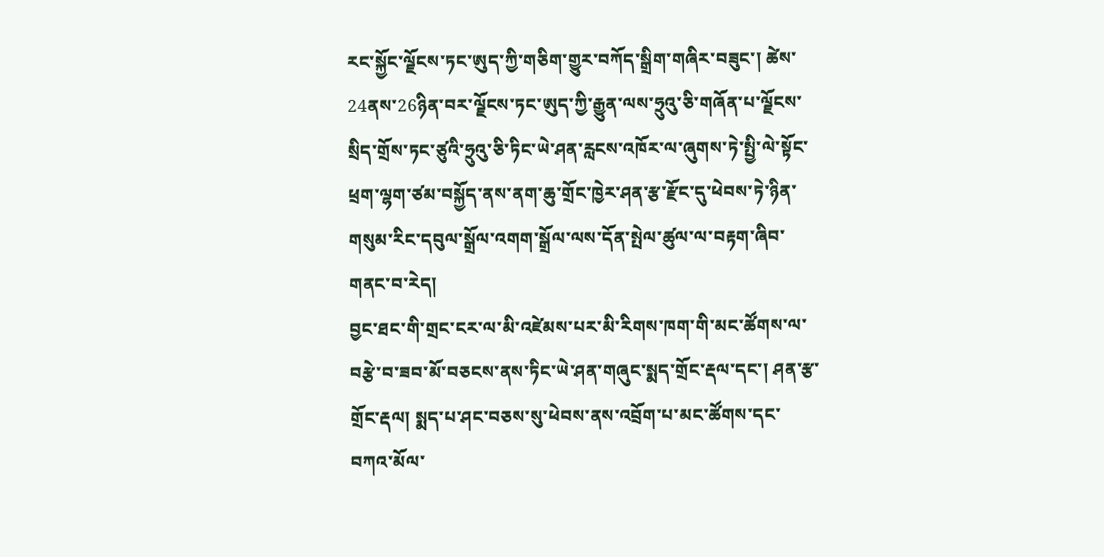རང་སྐྱོང་ལྗོངས་ཏང་ཨུད་ཀྱི་གཅིག་གྱུར་བཀོད་སྒྲིག་གཞིར་བཟུང་། ཚེས་24ནས་26ཉིན་བར་ལྗོངས་ཏང་ཨུད་ཀྱི་རྒྱུན་ལས་ཧྲུའུ་ཅི་གཞོན་པ་ལྗོངས་སྲིད་གྲོས་ཏང་ཙུའི་ཧྲུའུ་ཅི་ཏིང་ཡེ་ཤན་རླངས་འཁོར་ལ་ཞུགས་ཏེ་སྤྱི་ལེ་སྟོང་ཕྲག་ལྷག་ཙམ་བསྐྱོད་ནས་ནག་ཆུ་གྲོང་ཁྱེར་ཤན་རྩ་རྫོང་དུ་ཕེབས་ཏེ་ཉིན་གསུམ་རིང་དབུལ་སྒྲོལ་འགག་སྒྲོལ་ལས་དོན་སྤེལ་ཚུལ་ལ་བརྟག་ཞིབ་གནང་བ་རེད།
བྱང་ཐང་གི་གྲང་ངར་ལ་མི་འཛེམས་པར་མི་རིགས་ཁག་གི་མང་ཚོགས་ལ་བརྩེ་བ་ཟབ་མོ་བཅངས་ནས་ཏིང་ཡེ་ཤན་གཞུང་སྨད་གྲོང་རྡལ་དང་། ཤན་རྩ་གྲོང་རྡལ། སྨད་པ་ཤང་བཅས་སུ་ཕེབས་ནས་འབྲོག་པ་མང་ཚོགས་དང་བཀའ་མོལ་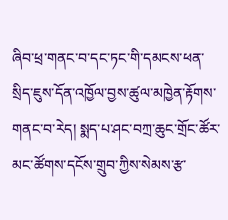ཞིབ་ཕྲ་གནང་བ་དང་ཏང་གི་དམངས་ཕན་སྲིད་ཇུས་དོན་འཁྱོལ་བྱས་ཚུལ་མཁྱེན་རྟོགས་གནང་བ་རེད། སྨད་པ་ཤང་བཀྲ་ཆུང་གྲོང་ཚོར་མང་ཚོགས་དངོས་གྲུབ་ཀྱིས་སེམས་རྩ་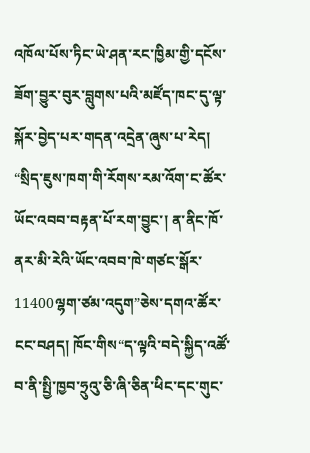འཁོལ་པོས་ཏིང་ཡེ་ཤན་རང་ཁྱིམ་གྱི་དངོས་ཟོག་བྱུར་བུར་བླུགས་པའི་མཛོད་ཁང་དུ་ལྟ་སྐོར་བྱེད་པར་གདན་འདྲེན་ཞུས་པ་རེད། “སྲིད་ཇུས་ཁག་གི་རོགས་རམ་འོག་ང་ཚོར་ཡོང་འབབ་བརྟན་པོ་རག་བྱུང་། ན་ནིང་ཁོ་ནར་མི་རེའི་ཡོང་འབབ་ཁེ་གཙང་སྒོར་11400ལྷག་ཙམ་འདུག”ཅེས་དགའ་ཚོར་ངང་བཤད། ཁོང་གིས“ད་ལྟའི་བདེ་སྐྱིད་འཚོ་བ་ནི་སྤྱི་ཁྱབ་ཧྲུའུ་ཅི་ཞི་ཅིན་ཕིང་དང་གུང་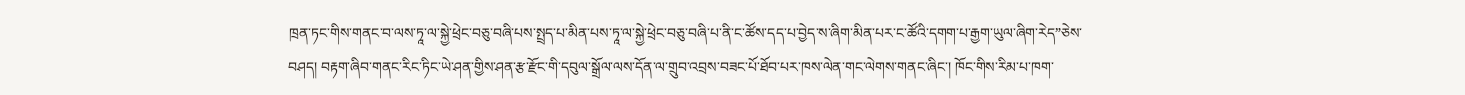ཁྲན་ཏང་གིས་གནང་བ་ལས་ཏཱ་ལ་སྐྱེ་ཕྲེང་བཅུ་བཞི་པས་སྤྲད་པ་མིན་པས་ཏཱ་ལ་སྐྱེ་ཕྲེང་བཅུ་བཞི་པ་ནི་ང་ཚོས་དད་པ་བྱེད་ས་ཞིག་མིན་པར་ང་ཚོའི་དགག་པ་རྒྱག་ཡུལ་ཞིག་རེད”ཅེས་བཤད། བརྟག་ཞིབ་གནང་རིང་ཏིང་ཡེ་ཤན་གྱིས་ཤན་རྩ་རྫོང་གི་དབུལ་སྒྲོལ་ལས་དོན་ལ་གྲུབ་འབྲས་བཟང་པོ་ཐོབ་པར་ཁས་ལེན་གང་ལེགས་གནང་ཞིང་། ཁོང་གིས་རིམ་པ་ཁག་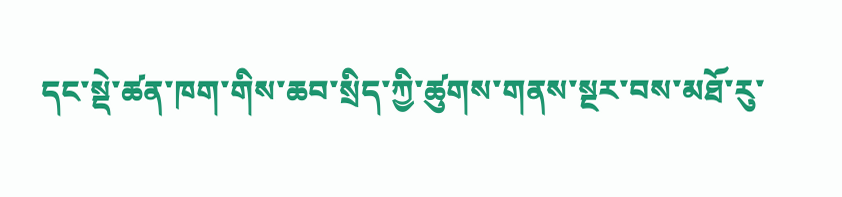དང་སྡེ་ཚན་ཁག་གིས་ཆབ་སྲིད་ཀྱི་ཚུགས་གནས་སྔར་བས་མཐོ་རུ་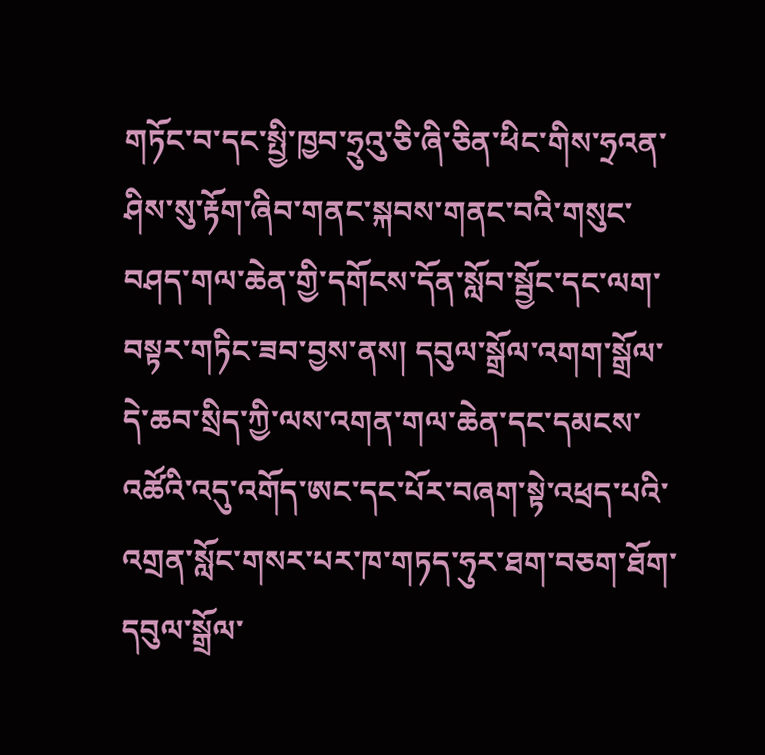གཏོང་བ་དང་སྤྱི་ཁྱབ་ཧྲུའུ་ཅི་ཞི་ཅིན་ཕིང་གིས་ཧྲའན་ཤིས་སུ་རྟོག་ཞིབ་གནང་སྐབས་གནང་བའི་གསུང་བཤད་གལ་ཆེན་གྱི་དགོངས་དོན་སློབ་སྦྱོང་དང་ལག་བསྟར་གཏིང་ཟབ་བྱས་ནས། དབུལ་སྒྲོལ་འགག་སྒྲོལ་དེ་ཆབ་སྲིད་ཀྱི་ལས་འགན་གལ་ཆེན་དང་དམངས་འཚོའི་འདུ་འགོད་ཨང་དང་པོར་བཞག་སྟེ་འཕྲད་པའི་འགྲན་སློང་གསར་པར་ཁ་གཏད་ཧུར་ཐག་བཅག་ཐོག་དབུལ་སྒྲོལ་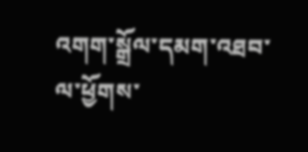འགག་སྒྲོལ་དམག་འཐབ་ལ་ཕྱོགས་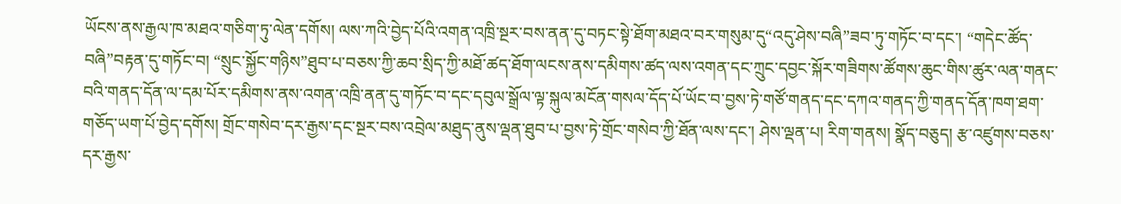ཡོངས་ནས་རྒྱལ་ཁ་མཐའ་གཅིག་ཏུ་ལེན་དགོས། ལས་ཀའི་བྱེད་པོའི་འགན་འཁྲི་སྔར་བས་ནན་དུ་བཏང་སྟེ་ཐོག་མཐའ་བར་གསུམ་དུ“འདུ་ཤེས་བཞི”ཟབ་ཏུ་གཏོང་བ་དང་། “གདེང་ཚོད་བཞི”བརྟན་དུ་གཏོང་བ། “སྲུང་སྐྱོང་གཉིས”ཐུབ་པ་བཅས་ཀྱི་ཆབ་སྲིད་ཀྱི་མཐོ་ཚད་ཐོག་ལངས་ནས་དམིགས་ཚད་ལས་འགན་དང་ཀྲུང་དབྱང་སྐོར་གཟིགས་ཚོགས་ཆུང་གིས་ཚུར་ལན་གནང་བའི་གནད་དོན་ལ་དམ་པོར་དམིགས་ནས་འགན་འཁྲི་ནན་དུ་གཏོང་བ་དང་དབུལ་སྒྲོལ་ལྟ་སྐུལ་མངོན་གསལ་དོད་པོ་ཡོང་བ་བྱས་ཏེ་གཙོ་གནད་དང་དཀའ་གནད་ཀྱི་གནད་དོན་ཁག་ཐག་གཅོད་ཡག་པོ་བྱེད་དགོས། གྲོང་གསེབ་དར་རྒྱས་དང་སྔར་བས་འབྲེལ་མཐུད་ནུས་ལྡན་ཐུབ་པ་བྱས་ཏེ་གྲོང་གསེབ་ཀྱི་ཐོན་ལས་དང་། ཤེས་ལྡན་པ། རིག་གནས། སྣོད་བཅུད། རྩ་འཛུགས་བཅས་དར་རྒྱས་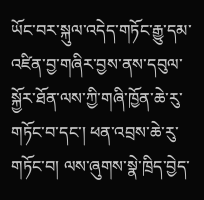ཡོང་བར་སྐུལ་འདེད་གཏོང་རྒྱུ་དམ་འཛིན་བྱ་གཞིར་བྱས་ནས་དབུལ་སྐྱོར་ཐོན་ལས་ཀྱི་གཞི་ཁྱོན་ཆེ་རུ་གཏོང་བ་དང་། ཕན་འབྲས་ཆེ་རུ་གཏོང་བ། ལས་ཞུགས་སྣེ་ཁྲིད་བྱེད་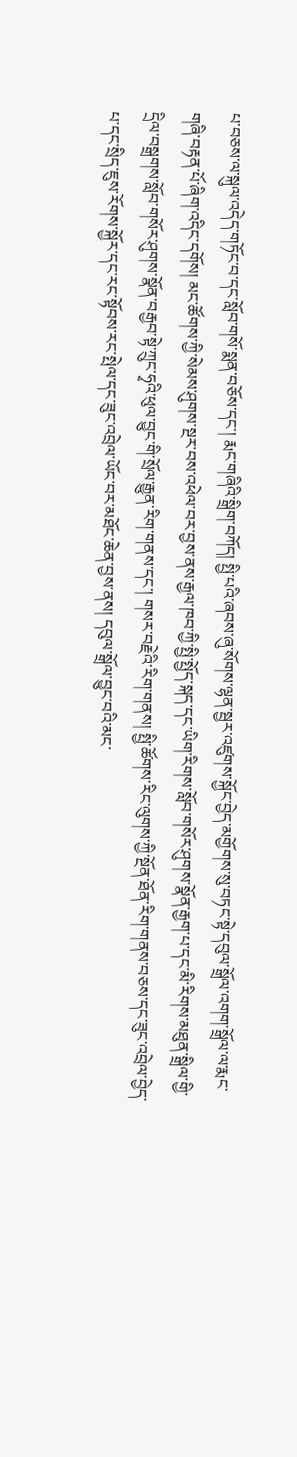པ་བཅས་ལ་སྐུལ་འདེད་གཏོང་བ་དང་སློབ་གསོ་སྨན་བཅོས་དང་། རྨང་གཞིའི་སྒྲིག་བཀོད། སྤྱི་པའི་ཞབས་ཞུ་སོགས་ལྷན་སྦྱར་འཛུགས་སྐྱོང་བྱེད་མགྱོགས་སུ་བཏང་སྟེ་དབུལ་སྒྲོལ་འགག་སྒྲོལ་ལ་རྨང་གཞི་བརྟན་པོ་ཞིག་འདིང་དགོས། མང་ཚོགས་ཀྱི་སེམས་ཤུགས་སྔར་བས་འཕེལ་བར་བྱས་ནས་རྒྱལ་ཁབ་ཀྱི་སྤྱི་སྤྱོད་སྐད་དང་ཡིག་རིགས་སློབ་གསོར་ཤུགས་སྣོན་རྒྱག་པ་དང་མི་རིགས་མཐུན་སྒྲིལ་གྱི་དྲིལ་བསྒྲགས་སློབ་གསོར་ཤུགས་སྣོན་བརྒྱབ་སྟེ་ཀྲུང་ཧྭའི་ཕུལ་བྱུང་གི་སྲོལ་རྒྱུན་རིག་གནས་དང་། གསར་བརྗེའི་རིག་གནས། སྤྱི་ཚོགས་རིང་ལུགས་ཀྱི་སྔོན་ཐོན་རིག་གནས་བཅས་དང་ཟུང་འབྲེལ་བྱེད་པ་དང་སྲིད་ཇུས་རོགས་སྐྱོར་དང་རང་སྟོབས་རང་སྤེལ་དང་ཟུང་འབྲེལ་ཡོང་བར་མཐོང་ཆེན་བྱས་ནས། དབུལ་སྒྲོལ་བྱུང་བའི་མང་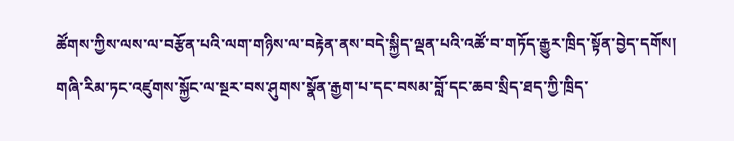ཚོགས་ཀྱིས་ལས་ལ་བརྩོན་པའི་ལག་གཉིས་ལ་བརྟེན་ནས་བདེ་སྐྱིད་ལྡན་པའི་འཚོ་བ་གཏོད་རྒྱུར་ཁྲིད་སྟོན་བྱེད་དགོས། གཞི་རིམ་ཏང་འཛུགས་སྐྱོང་ལ་སྔར་བས་ཤུགས་སྣོན་རྒྱག་པ་དང་བསམ་བློ་དང་ཆབ་སྲིད་ཐད་ཀྱི་ཁྲིད་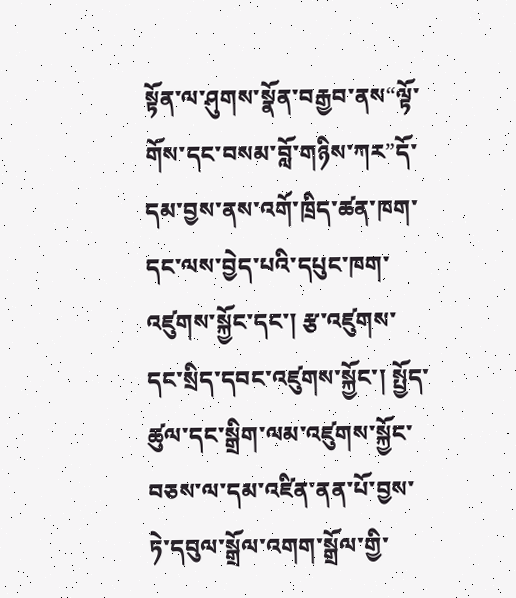སྟོན་ལ་ཤུགས་སྣོན་བརྒྱབ་ནས“ལྟོ་གོས་དང་བསམ་བློ་གཉིས་ཀར”དོ་དམ་བྱས་ནས་འགོ་ཁྲིད་ཚན་ཁག་དང་ལས་བྱེད་པའི་དཔུང་ཁག་འཛུགས་སྐྱོང་དང་། རྩ་འཛུགས་དང་སྲིད་དབང་འཛུགས་སྐྱོང་། སྤྱོད་ཚུལ་དང་སྒྲིག་ལམ་འཛུགས་སྐྱོང་བཅས་ལ་དམ་འཛིན་ནན་པོ་བྱས་ཏེ་དབུལ་སྒྲོལ་འགག་སྒྲོལ་གྱི་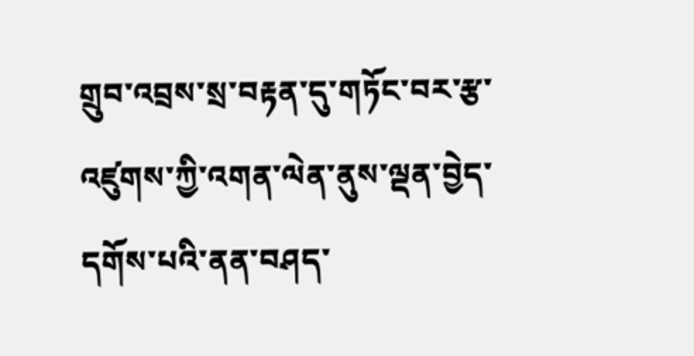གྲུབ་འབྲས་སྲ་བརྟན་དུ་གཏོང་བར་རྩ་འཛུགས་ཀྱི་འགན་ལེན་ནུས་ལྡན་བྱེད་དགོས་པའི་ནན་བཤད་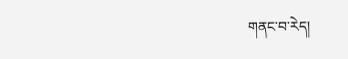གནང་བ་རེད།